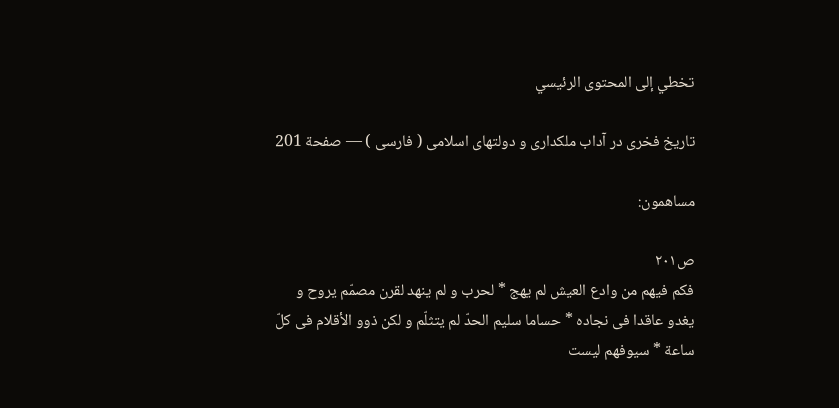تخطي إلى المحتوى الرئيسي

تاريخ فخرى در آداب ملكدارى و دولتهاى اسلامى ( فارسى ) — صفحة 201

مساهمون:

ص٢٠١
فكم فيهم من وادع العيش لم يهج * لحرب و لم ينهد لقرن مصمّم يروح و يغدو عاقدا فى نجاده * حساما سليم الحدّ لم يتثلّم و لكن ذوو الأقلام فى كلّ ساعة * سيوفهم ليست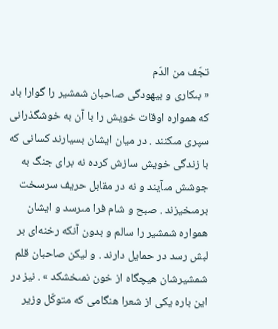تجّف من الدّم
« بىكارى و بيهودگى صاحبان شمشير را گوارا باد كه همواره اوقات خويش را با آن به خوشگذرانى سپرى مىكنند . در ميان ايشان بسيارند كسانى كه با زندگى خويش سازش كرده نه براى جنگ به جوشش مىآيند و نه در مقابل حريف سرسخت برمىخيزند . صبح و شام فرا مىرسد و ايشان همواره شمشير را سالم و بدون آنكه رخنه‌اى بر لبش رسد در حمايل دارند . و ليكن صاحبان قلم شمشيرشان هيچگاه از خون نمىخشكد » . نيز در اين باره يكى از شعرا هنگامى كه متوكّل وزير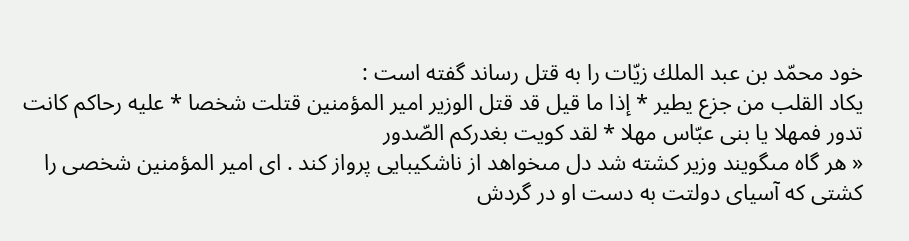خود محمّد بن عبد الملك زيّات را به قتل رساند گفته است :
يكاد القلب من جزع يطير * إذا ما قيل قد قتل الوزير امير المؤمنين قتلت شخصا * عليه رحاكم كانت تدور فمهلا يا بنى عبّاس مهلا * لقد كويت بغدركم الصّدور
« هر گاه مىگويند وزير كشته شد دل مىخواهد از ناشكيبايى پرواز كند . اى امير المؤمنين شخصى را كشتى كه آسياى دولتت به دست او در گردش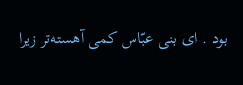بود . اى بنى عبّاس كمى آهسته‌تر زيرا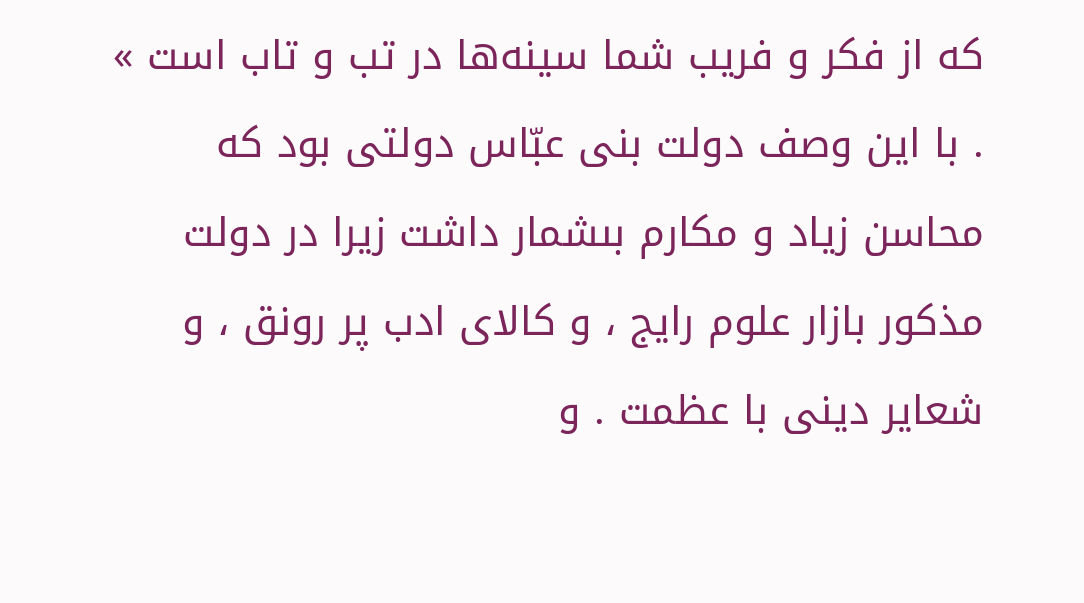كه از فكر و فريب شما سينه‌ها در تب و تاب است » . با اين وصف دولت بنى عبّاس دولتى بود كه محاسن زياد و مكارم بىشمار داشت زيرا در دولت مذكور بازار علوم رايج ، و كالاى ادب پر رونق ، و شعاير دينى با عظمت . و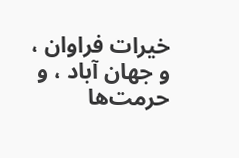خيرات فراوان ، و جهان آباد ، و حرمت‌ها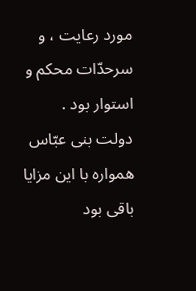مورد رعايت ، و سرحدّات محكم و استوار بود . دولت بنى عبّاس همواره با اين مزايا باقى بود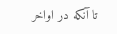تا آنكه در اواخر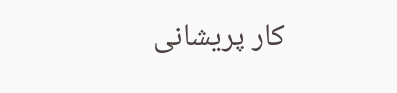كار پريشانى